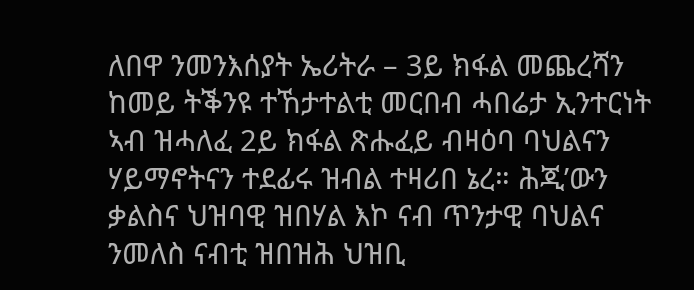ለበዋ ንመንእሰያት ኤሪትራ – 3ይ ክፋል መጨረሻን
ከመይ ትቕንዩ ተኸታተልቲ መርበብ ሓበሬታ ኢንተርነት ኣብ ዝሓለፈ 2ይ ክፋል ጽሑፈይ ብዛዕባ ባህልናን ሃይማኖትናን ተደፊሩ ዝብል ተዛሪበ ኔረ። ሕጂ’ውን ቃልስና ህዝባዊ ዝበሃል እኮ ናብ ጥንታዊ ባህልና ንመለስ ናብቲ ዝበዝሕ ህዝቢ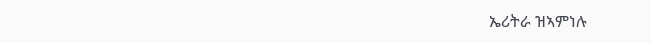ኤሪትራ ዝኣምነሉ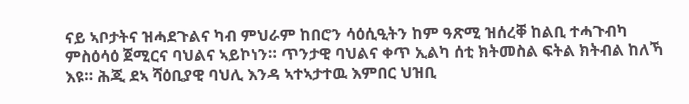ናይ ኣቦታትና ዝሓደጉልና ካብ ምህራም ከበሮን ሳዕሲዒትን ከም ዓጽሚ ዝሰረቐ ከልቢ ተሓጉብካ ምስዕሳዕ ጀሚርና ባህልና ኣይኮነን። ጥንታዊ ባህልና ቀጥ ኢልካ ሰቲ ክትመስል ፍትል ክትብል ከለኻ እዩ። ሕጂ ደኣ ሻዕቢያዊ ባህሊ እንዳ ኣተኣታተዉ እምበር ህዝቢ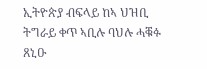ኢትዮጵያ ብፍላይ ከኣ ህዝቢ ትግራይ ቀጥ ኣቢሉ ባህሉ ሓቑፉ ጸኒዑ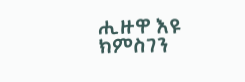ሒዙዋ እዩ ክምስገን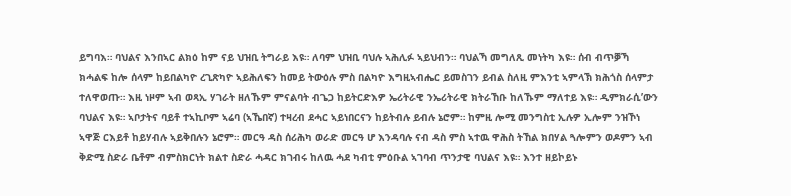ይግባእ። ባህልና እንበኣር ልክዕ ከም ናይ ህዝቢ ትግራይ እዩ። ለባም ህዝቢ ባህሉ ኣሕሊፉ ኣይህብን። ባህልኻ መግለጺ መነትካ እዩ። ሰብ ብጥቓኻ ክሓልፍ ከሎ ሰላም ከይበልካዮ ረጊጽካዮ ኣይሕለፍን ከመይ ትውዕሉ ምስ በልካዮ እግዚኣብሔር ይመስገን ይብል ስለዚ ምእንቲ ኣምላኽ ክሕጎስ ሰላምታ ተለዋወጡ። እዚ ነዞም ኣብ ወጻኢ ሃገራት ዘለኹም ምናልባት ብጌጋ ከይትርድእዎ ኤሪትራዊ ንኤሪትራዊ ክትራኸቡ ከለኹም ማለተይ እዩ። ዲምክራሲ’ውን ባህልና እዩ። ኣቦታትና ባይቶ ተኣኪቦም ኣሬባ (ኣኼበኛ) ተዛረብ ደሓር ኣይነበርናን ከይትብሉ ይብሉ ኔሮም። ከምዚ ሎሚ መንግስቲ ኢሉዎ ኢሎም ንዝኾነ ኣዋጅ ርእይቶ ከይሃብሉ ኣይቅበሉን ኔሮም። መርዓ ዳስ ሰሪሕካ ወራድ መርዓ ሆ እንዳባሉ ናብ ዳስ ምስ ኣተዉ ዋሕስ ትኸል ክበሃል ጓሎምን ወዶምን ኣብ ቅድሚ ስድራ ቤቶም ብምስክርነት ክልተ ስድራ ሓዳር ክገብሩ ከለዉ ሓደ ካብቲ ምዕቡል ኣገባብ ጥንታዊ ባህልና እዩ። እንተ ዘይኮይኑ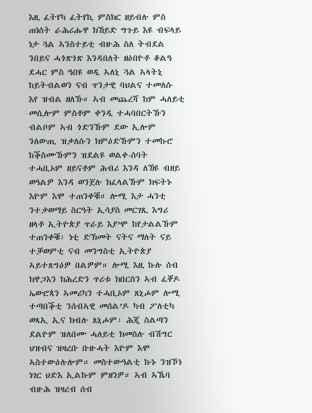እዚ ፈትየካ ፈትየኪ ምስክር ዘይብሉ ምስ ጠነሰት ራሕሪሑዋ ክኸይድ ግጉይ እዩ ብፍላይ ነታ ጓል ኣንስተይቲ ብዙሕ ስለ ትብደል ንበይና ሓጎጽጎጽ እንዳበለት ዘዕበዮቶ ቆልዓ ደሓር ምስ ዓበዩ ወዲ ኣለኒ ጓል ኣላትኒ ከይትብልወን ናብ ጥንታዊ ባህልና ተመለሱ እየ ዝብል ዘለኹ። ኣብ መጨረሻ ከም ሓለይቲ መሲሎም ምስቶም ቀንዲ ተሓባበርትኹን ብልቦም ኣብ ጎድንኹም ደው ኢሎም ንለውጢ ዝቃለሱን ክምዕድኹምን ተመኩሮ ከቕስሙኹምን ዝደልዩ ወልቀ-ሰባት ተሓቢኦም ዘይናቶም ሕብሪ እንዳ ለኸዩ ብዘይ ወዓልዎ እንዳ ወንጀሉ ክፈላልኹም ክፍትኑ እዮም እሞ ተጠንቀቑ። ሎሚ እታ ሓንቲ ንተቃወማይ ስርዓት ኢሳያስ መርገጺ እግሪ ዘላቶ ኢትዮጵያ ጥራይ እያ’ሞ ከየታልልኹም ተጠንቀቑ፡ ነቲ ድኽመት ናትና ማለት ናይ ተቓወምቲ ናብ መንግስቲ ኢትዮጵያ ኣይተጸግዕዎ በልዎም። ሎሚ እዚ ኩሉ ሰብ ክዋጋእን ክሕረድን ጥሪቱ ክበርስን ኣብ ፈቐዶ ኤውሮጳን ኣመሪካን ተሓቢኦም ጸኒሖም ሎሚ ተጣበቕቲ ንሰብኣዊ መሰል’ዶ ካብ ፖለቲካ ወጻኢ ኢና ክብሉ ጸኒሖም፡ ሕጂ ስልጣን ደልዮም ዝለበሙ ሓለይቲ ክመስሉ ብሽግር ህዝብና ዝዛረቡ ቡዙሓት እዮም እሞ ኣስተውዕሉሎም። መስተውዓልቲ ኩኑ ንዝኾነ ነገር ህድእ ኢልኩም ምዘንዎ። ኣብ ኣኼባ ብዙሕ ዝዛረብ ሰብ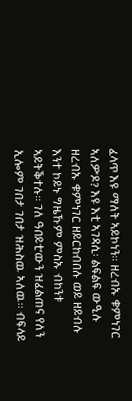ፈላጥ እዩ ማለት ኣይኮነን። ዘረብኡ ቁምነገር ኣለዎ’ዶ? እዩ እቲ ኣገዳሲ፡ ልፍልፍ ውዒሉ ዘረብኡ ቁምነገር ዘይርከብበሉ ወይ ዘይብሉ እንተ ኮይኑ ግዜኹም ምስኡ ብከንቱ ኣይትቕተሉ። ገለ ዓበይቲ’ውን ዝፈልጠና የለን ኢሎም ገበታ ገበታ ዝሕስዉ ኣለዉ። ብፍላይ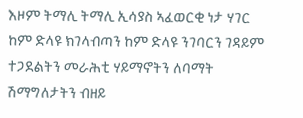እዞም ትማሊ ትማሊ ኢሳያስ ኣፈወርቂ ነታ ሃገር ከም ድላዩ ክገላብጣን ከም ድላዩ ንገባርን ገዳይም ተጋደልትን መራሕቲ ሃይማኖትን ለባማት ሽማግለታትን ብዘይ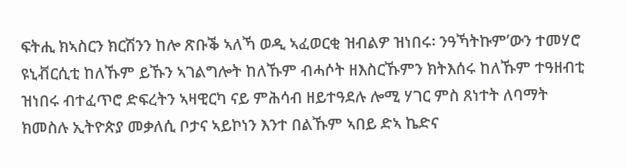ፍትሒ ክኣስርን ክርሽንን ከሎ ጽቡቕ ኣለኻ ወዲ ኣፈወርቂ ዝብልዎ ዝነበሩ፡ ንዓኻትኩም’ውን ተመሃሮ ዩኒቭርሲቲ ከለኹም ይኹን ኣገልግሎት ከለኹም ብሓሶት ዘእስርኹምን ክትእሰሩ ከለኹም ተዓዘብቲ ዝነበሩ ብተፈጥሮ ድፍረትን ኣዛዊርካ ናይ ምሕሳብ ዘይተዓደሉ ሎሚ ሃገር ምስ ጸነተት ለባማት ክመስሉ ኢትዮጵያ መቃለሲ ቦታና ኣይኮነን እንተ በልኹም ኣበይ ድኣ ኬድና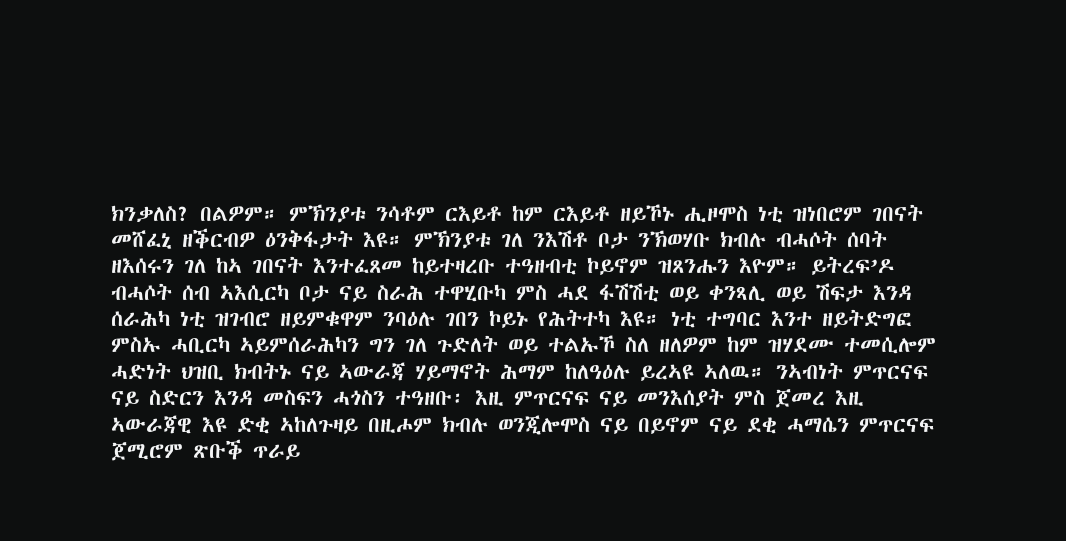ክንቃለስ? በልዎም። ምኽንያቱ ንሳቶም ርእይቶ ከም ርእይቶ ዘይኾኑ ሒዞሞስ ነቲ ዝነበሮም ገበናት መሸፈኒ ዘቕርብዎ ዕንቅፋታት እዩ። ምኽንያቱ ገለ ንእሽቶ ቦታ ንኽወሃቡ ክብሉ ብሓሶት ሰባት ዘእሰሩን ገለ ከኣ ገበናት እንተፈጸመ ከይተዛረቡ ተዓዘብቲ ኮይኖም ዝጸንሑን እዮም። ይትረፍ’ዶ ብሓሶት ሰብ ኣእሲርካ ቦታ ናይ ስራሕ ተዋሂቡካ ምስ ሓደ ፋሽሽቲ ወይ ቀንጻሊ ወይ ሽፍታ እንዳ ሰራሕካ ነቲ ዝገብሮ ዘይምቁዋም ንባዕሉ ገበን ኮይኑ የሕትተካ እዩ። ነቲ ተግባር እንተ ዘይትድግፎ ምስኡ ሓቢርካ ኣይምሰራሕካን ግን ገለ ጉድለት ወይ ተልኡኾ ስለ ዘለዎም ከም ዝሃደሙ ተመሲሎም ሓድነት ህዝቢ ክብትኑ ናይ ኣውራጃ ሃይማኖት ሕማም ከለዓዕሉ ይረኣዩ ኣለዉ። ንኣብነት ምጥርናፍ ናይ ስድርን እንዳ መስፍን ሓጎስን ተዓዘቡ፡ እዚ ምጥርናፍ ናይ መንእሰያት ምስ ጀመረ እዚ ኣውራጃዊ እዩ ድቂ ኣከለጉዛይ በዚሖም ክብሉ ወንጂሎሞስ ናይ በይኖም ናይ ደቂ ሓማሴን ምጥርናፍ ጀሚሮም ጽቡቕ ጥራይ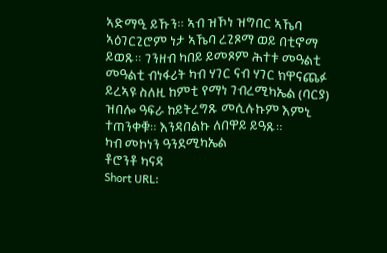ኣድማዒ ይኹን። ኣብ ዝኾነ ዝግበር ኣኼባ ኣዕገርጊሮም ነታ ኣኼባ ረጊጾማ ወይ በቲኖማ ይወጹ። ገንዘብ ካበይ ይመጾም ሕተቱ መዓልቲ መዓልቲ ብነፋሪት ካብ ሃገር ናብ ሃገር ክዋናጨፉ ይረኣዩ ስለዚ ከምቲ የማነ ገብረሚካኤል (ባርያ) ዝበሎ ዓፍራ ከይትረግጹ መሲሉኩም እምኒ ተጠንቀቑ። እንዳበልኩ ለበዋይ ይዓጹ።
ካብ መኮነን ዓንደሚካኤል
ቶሮንቶ ካናዳ
Short URL: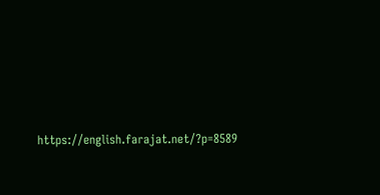https://english.farajat.net/?p=8589